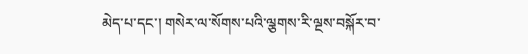མེད་པ་དང་། གསེར་ལ་སོགས་པའི་ལྕགས་རི་ལྔས་བསྐོར་བ་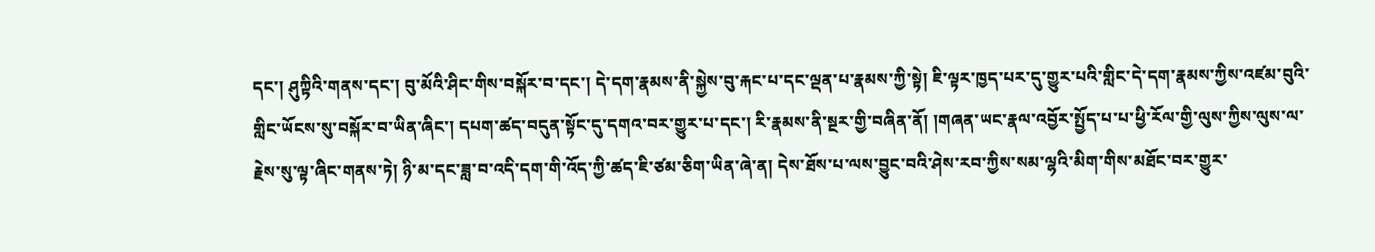དང་། ཤུཀྟིའི་གནས་དང་། བུ་མོའི་ཤིང་གིས་བསྐོར་བ་དང་། དེ་དག་རྣམས་ནི་སྐྱེས་བུ་རྐང་པ་དང་ལྡན་པ་རྣམས་ཀྱི་སྟེ། ཇི་ལྟར་ཁྱད་པར་དུ་གྱུར་པའི་གླིང་དེ་དག་རྣམས་ཀྱིས་འཛམ་བུའི་གླིང་ཡོངས་སུ་བསྐོར་བ་ཡིན་ཞིང་། དཔག་ཚད་བདུན་སྟོང་དུ་དགའ་བར་གྱུར་པ་དང་། རི་རྣམས་ནི་སྔར་གྱི་བཞིན་ནོ། །གཞན་ཡང་རྣལ་འབྱོར་སྤྱོད་པ་པ་ཕྱི་རོལ་གྱི་ལུས་ཀྱིས་ལུས་ལ་རྗེས་སུ་ལྟ་ཞིང་གནས་ཏེ། ཉི་མ་དང་ཟླ་བ་འདི་དག་གི་འོད་ཀྱི་ཚད་ཇི་ཙམ་ཅིག་ཡིན་ཞེ་ན། དེས་ཐོས་པ་ལས་བྱུང་བའི་ཤེས་རབ་ཀྱིས་སམ་ལྷའི་མིག་གིས་མཐོང་བར་གྱུར་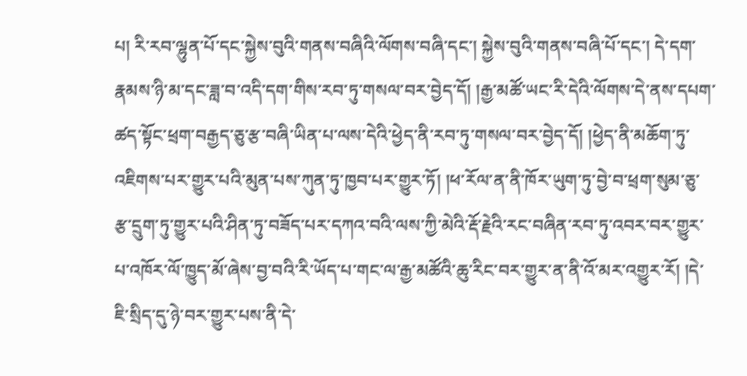པ། རི་རབ་ལྷུན་པོ་དང་སྐྱེས་བུའི་གནས་བཞིའི་ལོགས་བཞི་དང་། སྐྱེས་བུའི་གནས་བཞི་པོ་དང་། དེ་དག་རྣམས་ཉི་མ་དང་ཟླ་བ་འདི་དག་གིས་རབ་ཏུ་གསལ་བར་བྱེད་དོ། །རྒྱ་མཚོ་ཡང་རི་དེའི་ལོགས་དེ་ནས་དཔག་ཚད་སྟོང་ཕྲག་བརྒྱད་ཅུ་རྩ་བཞི་ཡིན་པ་ལས་དེའི་ཕྱེད་ནི་རབ་ཏུ་གསལ་བར་བྱེད་དོ། །ཕྱེད་ནི་མཆོག་ཏུ་འཇིགས་པར་གྱུར་པའི་མུན་པས་ཀུན་ཏུ་ཁྱབ་པར་གྱུར་ཏོ། །ཕ་རོལ་ན་ནི་ཁོར་ཡུག་ཏུ་བྱེ་བ་ཕྲག་སུམ་ཅུ་རྩ་དྲུག་ཏུ་གྱུར་པའི་ཤིན་ཏུ་བཟོད་པར་དཀའ་བའི་ལས་ཀྱི་མེའི་རྡོ་རྗེའི་རང་བཞིན་རབ་ཏུ་འབར་བར་གྱུར་པ་འཁོར་ལོ་ཁྱུད་མོ་ཞེས་བྱ་བའི་རི་ཡོད་པ་གང་ལ་རྒྱ་མཚོའི་ཆུ་རིང་བར་གྱུར་ན་ནི་འོ་མར་འགྱུར་རོ། །དེ་ཇི་སྲིད་དུ་ཉེ་བར་གྱུར་པས་ནི་དེ་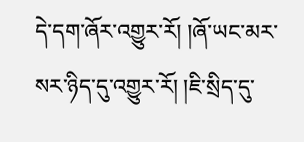དེ་དག་ཞོར་འགྱུར་རོ། །ཞོ་ཡང་མར་སར་ཉིད་དུ་འགྱུར་རོ། །ཇི་སྲིད་དུ་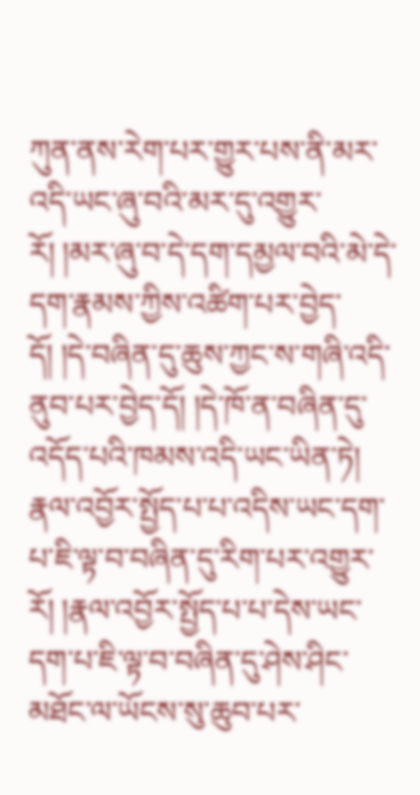ཀུན་ནས་རེག་པར་གྱུར་པས་ནི་མར་འདི་ཡང་ཞུ་བའི་མར་དུ་འགྱུར་རོ། །མར་ཞུ་བ་དེ་དག་དམྱལ་བའི་མེ་དེ་དག་རྣམས་ཀྱིས་འཚིག་པར་བྱེད་དོ། །དེ་བཞིན་དུ་ཆུས་ཀྱང་ས་གཞི་འདི་ནུབ་པར་བྱེད་དོ། །དེ་ཁོ་ན་བཞིན་དུ་འདོད་པའི་ཁམས་འདི་ཡང་ཡིན་ཏེ། རྣལ་འབྱོར་སྤྱོད་པ་པ་འདིས་ཡང་དག་པ་ཇི་ལྟ་བ་བཞིན་དུ་རིག་པར་འགྱུར་རོ། །རྣལ་འབྱོར་སྤྱོད་པ་པ་དེས་ཡང་དག་པ་ཇི་ལྟ་བ་བཞིན་དུ་ཤེས་ཤིང་མཐོང་ལ་ཡོངས་སུ་ཆུབ་པར་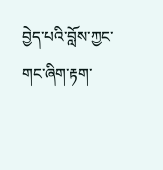བྱེད་པའི་བློས་ཀྱང་གང་ཞིག་རྟག་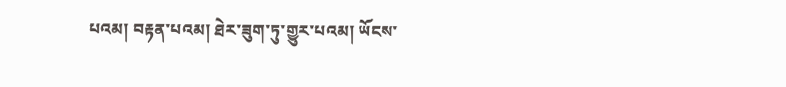པའམ། བརྟན་པའམ། ཐེར་ཟུག་ཏུ་གྱུར་པའམ། ཡོངས་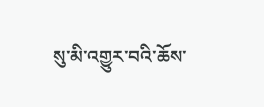སུ་མི་འགྱུར་བའི་ཆོས་